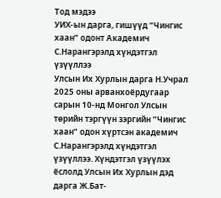Тод мэдээ
УИХ-ын дарга, гишүүд “Чингис хаан” одонт Академич С.Нарангэрэлд хүндэтгэл үзүүллээ
Улсын Их Хурлын дарга Н.Учрал 2025 оны арванхоёрдугаар сарын 10-нд Монгол Улсын төрийн тэргүүн зэргийн “Чингис хаан” одон хүртсэн академич С.Нарангэрэлд хүндэтгэл үзүүллээ. Хүндэтгэл үзүүлэх ёслолд Улсын Их Хурлын дэд дарга Ж.Бат-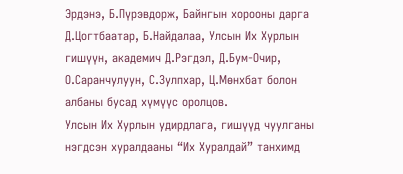Эрдэнэ, Б.Пүрэвдорж, Байнгын хорооны дарга Д.Цогтбаатар, Б.Найдалаа, Улсын Их Хурлын гишүүн, академич Д.Рэгдэл, Д.Бум-Очир, О.Саранчулуун, С.Зулпхар, Ц.Мөнхбат болон албаны бусад хүмүүс оролцов.
Улсын Их Хурлын удирдлага, гишүүд чуулганы нэгдсэн хуралдааны “Их Хуралдай” танхимд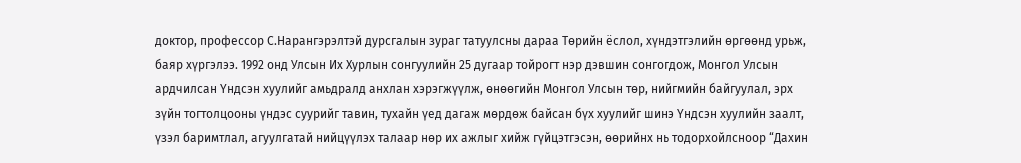доктор, профессор С.Нарангэрэлтэй дурсгалын зураг татуулсны дараа Төрийн ёслол, хүндэтгэлийн өргөөнд урьж, баяр хүргэлээ. 1992 онд Улсын Их Хурлын сонгуулийн 25 дугаар тойрогт нэр дэвшин сонгогдож, Монгол Улсын ардчилсан Үндсэн хуулийг амьдралд анхлан хэрэгжүүлж, өнөөгийн Монгол Улсын төр, нийгмийн байгуулал, эрх зүйн тогтолцооны үндэс суурийг тавин, тухайн үед дагаж мөрдөж байсан бүх хуулийг шинэ Үндсэн хуулийн заалт, үзэл баримтлал, агуулгатай нийцүүлэх талаар нөр их ажлыг хийж гүйцэтгэсэн, өөрийнх нь тодорхойлсноор “Дахин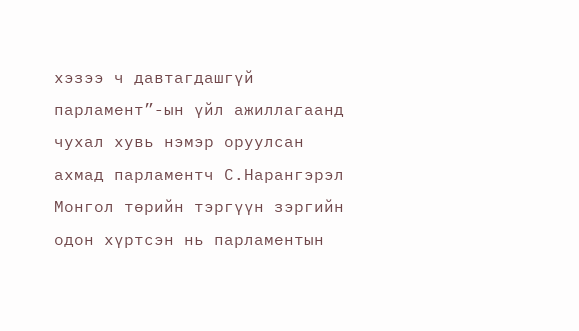хэзээ ч давтагдашгүй парламент”-ын үйл ажиллагаанд чухал хувь нэмэр оруулсан ахмад парламентч С.Нарангэрэл Монгол төрийн тэргүүн зэргийн одон хүртсэн нь парламентын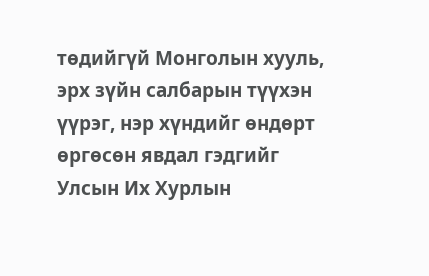төдийгүй Монголын хууль, эрх зүйн салбарын түүхэн үүрэг, нэр хүндийг өндөрт өргөсөн явдал гэдгийг Улсын Их Хурлын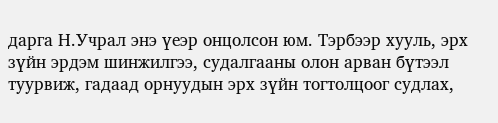дарга Н.Учрал энэ үеэр онцолсон юм. Тэрбээр хууль, эрх зүйн эрдэм шинжилгээ, судалгааны олон арван бүтээл туурвиж, гадаад орнуудын эрх зүйн тогтолцоог судлах,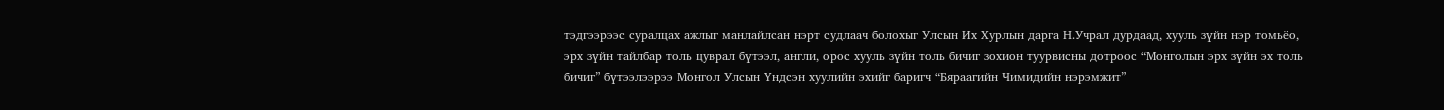тэдгээрээс суралцах ажлыг манлайлсан нэрт судлаач болохыг Улсын Их Хурлын дарга Н.Учрал дурдаад, хууль зүйн нэр томьёо, эрх зүйн тайлбар толь цуврал бүтээл, англи, орос хууль зүйн толь бичиг зохион туурвисны дотроос “Монголын эрх зүйн эх толь бичиг” бүтээлээрээ Монгол Улсын Үндсэн хуулийн эхийг баригч “Бяраагийн Чимидийн нэрэмжит”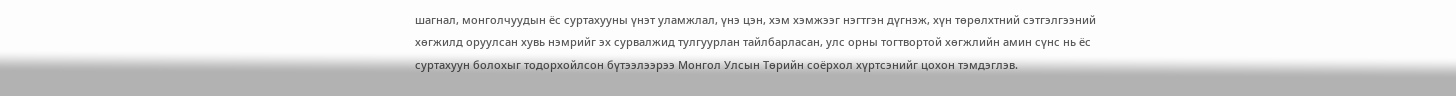шагнал, монголчуудын ёс суртахууны үнэт уламжлал, үнэ цэн, хэм хэмжээг нэгтгэн дүгнэж, хүн төрөлхтний сэтгэлгээний хөгжилд оруулсан хувь нэмрийг эх сурвалжид тулгуурлан тайлбарласан, улс орны тогтвортой хөгжлийн амин сүнс нь ёс суртахуун болохыг тодорхойлсон бүтээлээрээ Монгол Улсын Төрийн соёрхол хүртсэнийг цохон тэмдэглэв.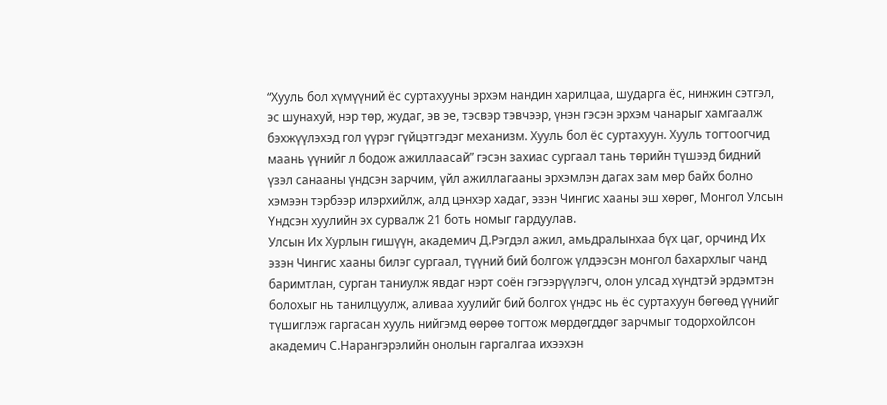“Хууль бол хүмүүний ёс суртахууны эрхэм нандин харилцаа, шударга ёс, нинжин сэтгэл, эс шунахуй, нэр төр, жудаг, эв эе, тэсвэр тэвчээр, үнэн гэсэн эрхэм чанарыг хамгаалж бэхжүүлэхэд гол үүрэг гүйцэтгэдэг механизм. Хууль бол ёс суртахуун. Хууль тогтоогчид маань үүнийг л бодож ажиллаасай” гэсэн захиас сургаал тань төрийн түшээд бидний үзэл санааны үндсэн зарчим, үйл ажиллагааны эрхэмлэн дагах зам мөр байх болно хэмээн тэрбээр илэрхийлж, алд цэнхэр хадаг, эзэн Чингис хааны эш хөрөг, Монгол Улсын Үндсэн хуулийн эх сурвалж 21 боть номыг гардуулав.
Улсын Их Хурлын гишүүн, академич Д.Рэгдэл ажил, амьдралынхаа бүх цаг, орчинд Их эзэн Чингис хааны билэг сургаал, түүний бий болгож үлдээсэн монгол бахархлыг чанд баримтлан, сурган таниулж явдаг нэрт соён гэгээрүүлэгч, олон улсад хүндтэй эрдэмтэн болохыг нь танилцуулж, аливаа хуулийг бий болгох үндэс нь ёс суртахуун бөгөөд үүнийг түшиглэж гаргасан хууль нийгэмд өөрөө тогтож мөрдөгддөг зарчмыг тодорхойлсон академич С.Нарангэрэлийн онолын гаргалгаа ихээхэн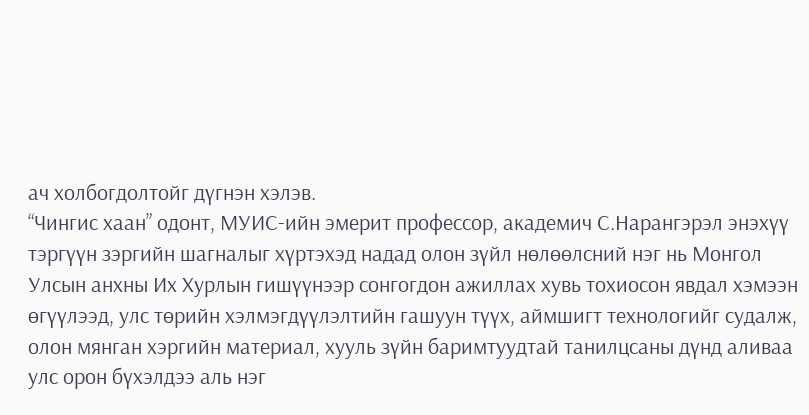ач холбогдолтойг дүгнэн хэлэв.
“Чингис хаан” одонт, МУИС-ийн эмерит профессор, академич С.Нарангэрэл энэхүү тэргүүн зэргийн шагналыг хүртэхэд надад олон зүйл нөлөөлсний нэг нь Монгол Улсын анхны Их Хурлын гишүүнээр сонгогдон ажиллах хувь тохиосон явдал хэмээн өгүүлээд, улс төрийн хэлмэгдүүлэлтийн гашуун түүх, аймшигт технологийг судалж, олон мянган хэргийн материал, хууль зүйн баримтуудтай танилцсаны дүнд аливаа улс орон бүхэлдээ аль нэг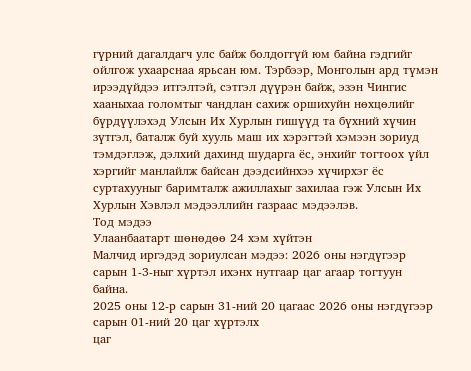гүрний дагалдагч улс байж болдоггүй юм байна гэдгийг ойлгож ухаарснаа ярьсан юм. Тэрбээр, Монголын ард түмэн ирээдүйдээ итгэлтэй, сэтгэл дүүрэн байж, эзэн Чингис хааныхаа голомтыг чандлан сахиж оршихуйн нөхцөлийг бүрдүүлэхэд Улсын Их Хурлын гишүүд та бүхний хүчин зүтгэл, баталж буй хууль маш их хэрэгтэй хэмээн зориуд тэмдэглэж, дэлхий дахинд шударга ёс, энхийг тогтоох үйл хэргийг манлайлж байсан дээдсийнхээ хүчирхэг ёс суртахууныг баримталж ажиллахыг захилаа гэж Улсын Их Хурлын Хэвлэл мэдээллийн газраас мэдээлэв.
Тод мэдээ
Улаанбаатарт шөнөдөө 24 хэм хүйтэн
Малчид иргэдэд зориулсан мэдээ: 2026 оны нэгдүгээр сарын 1-3-ныг хүртэл ихэнх нутгаар цаг агаар тогтуун байна.
2025 оны 12-р сарын 31-ний 20 цагаас 2026 оны нэгдүгээр сарын 01-ний 20 цаг хүртэлх
цаг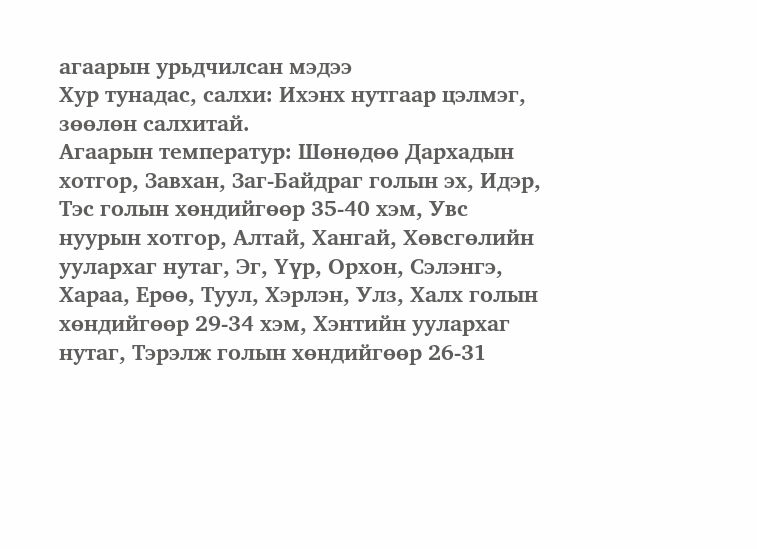агаарын урьдчилсан мэдээ
Хур тунадас, салхи: Ихэнх нутгаар цэлмэг, зөөлөн салхитай.
Агаарын температур: Шөнөдөө Дархадын хотгор, Завхан, Заг-Байдраг голын эх, Идэр, Тэс голын хөндийгөөр 35-40 хэм, Увс нуурын хотгор, Алтай, Хангай, Хөвсгөлийн уулархаг нутаг, Эг, Үүр, Орхон, Сэлэнгэ, Хараа, Ерөө, Туул, Хэрлэн, Улз, Халх голын хөндийгөөр 29-34 хэм, Хэнтийн уулархаг нутаг, Тэрэлж голын хөндийгөөр 26-31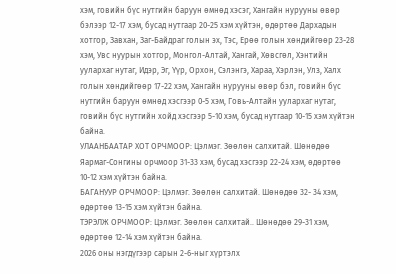хэм, говийн бүс нутгийн баруун өмнөд хэсэг, Хангайн нурууны өвөр бэлээр 12-17 хэм, бусад нутгаар 20-25 хэм хүйтэн, өдөртөө Дархадын хотгор, Завхан, Заг-Байдраг голын эх, Тэс, Ерөө голын хөндийгөөр 23-28 хэм, Увс нуурын хотгор, Монгол-Алтай, Хангай, Хөвсгөл, Хэнтийн уулархаг нутаг, Идэр, Эг, Үүр, Орхон, Сэлэнгэ, Хараа, Хэрлэн, Улз, Халх голын хөндийгөөр 17-22 хэм, Хангайн нурууны өвөр бэл, говийн бүс нутгийн баруун өмнөд хэсгээр 0-5 хэм, Говь-Алтайн уулархаг нутаг, говийн бүс нутгийн хойд хэсгээр 5-10 хэм, бусад нутгаар 10-15 хэм хүйтэн байна.
УЛААНБААТАР ХОТ ОРЧМООР: Цэлмэг. Зөөлөн салхитай. Шөнөдөө Яармаг-Сонгины орчмоор 31-33 хэм, бусад хэсгээр 22-24 хэм, өдөртөө 10-12 хэм хүйтэн байна.
БАГАНУУР ОРЧМООР: Цэлмэг. Зөөлөн салхитай. Шөнөдөө 32- 34 хэм, өдөртөө 13-15 хэм хүйтэн байна.
ТЭРЭЛЖ ОРЧМООР: Цэлмэг. Зөөлөн салхитай.. Шөнөдөө 29-31 хэм, өдөртөө 12-14 хэм хүйтэн байна.
2026 оны нэгдүгээр сарын 2-6-ныг хүртэлх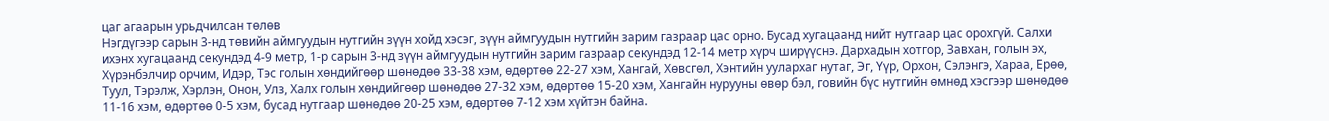цаг агаарын урьдчилсан төлөв
Нэгдүгээр сарын 3-нд төвийн аймгуудын нутгийн зүүн хойд хэсэг, зүүн аймгуудын нутгийн зарим газраар цас орно. Бусад хугацаанд нийт нутгаар цас орохгүй. Салхи ихэнх хугацаанд секундэд 4-9 метр, 1-р сарын 3-нд зүүн аймгуудын нутгийн зарим газраар секундэд 12-14 метр хүрч ширүүснэ. Дархадын хотгор, Завхан, голын эх, Хүрэнбэлчир орчим, Идэр, Тэс голын хөндийгөөр шөнөдөө 33-38 хэм, өдөртөө 22-27 хэм, Хангай, Хөвсгөл, Хэнтийн уулархаг нутаг, Эг, Үүр, Орхон, Сэлэнгэ, Хараа, Ерөө, Туул, Тэрэлж, Хэрлэн, Онон, Улз, Халх голын хөндийгөөр шөнөдөө 27-32 хэм, өдөртөө 15-20 хэм, Хангайн нурууны өвөр бэл, говийн бүс нутгийн өмнөд хэсгээр шөнөдөө 11-16 хэм, өдөртөө 0-5 хэм, бусад нутгаар шөнөдөө 20-25 хэм, өдөртөө 7-12 хэм хүйтэн байна.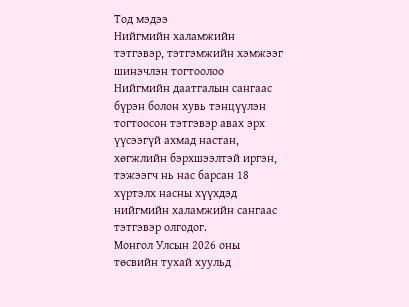Тод мэдээ
Нийгмийн халамжийн тэтгэвэр, тэтгэмжийн хэмжээг шинэчлэн тогтоолоо
Нийгмийн даатгалын сангаас бүрэн болон хувь тэнцүүлэн тогтоосон тэтгэвэр авах эрх үүсээгүй ахмад настан, хөгжлийн бэрхшээлтэй иргэн, тэжээгч нь нас барсан 18 хүртэлх насны хүүхдэд нийгмийн халамжийн сангаас тэтгэвэр олгодог.
Монгол Улсын 2026 оны төсвийн тухай хуульд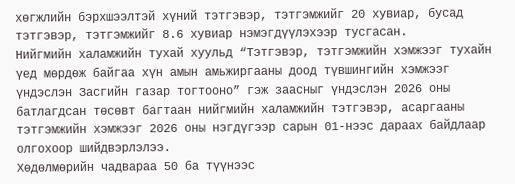хөгжлийн бэрхшээлтэй хүний тэтгэвэр, тэтгэмжийг 20 хувиар, бусад тэтгэвэр, тэтгэмжийг 8.6 хувиар нэмэгдүүлэхээр тусгасан.
Нийгмийн халамжийн тухай хуульд “Тэтгэвэр, тэтгэмжийн хэмжээг тухайн үед мөрдөж байгаа хүн амын амьжиргааны доод түвшингийн хэмжээг үндэслэн Засгийн газар тогтооно” гэж заасныг үндэслэн 2026 оны батлагдсан төсөвт багтаан нийгмийн халамжийн тэтгэвэр, асаргааны тэтгэмжийн хэмжээг 2026 оны нэгдүгээр сарын 01-нээс дараах байдлаар олгохоор шийдвэрлэлээ.
Хөдөлмөрийн чадвараа 50 ба түүнээс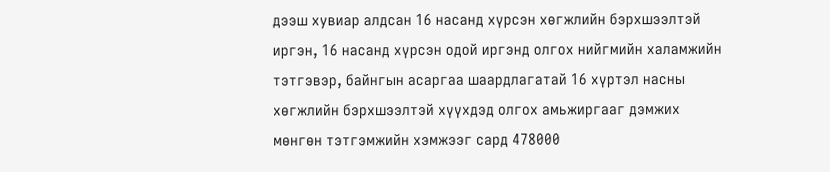дээш хувиар алдсан 16 насанд хүрсэн хөгжлийн бэрхшээлтэй иргэн, 16 насанд хүрсэн одой иргэнд олгох нийгмийн халамжийн тэтгэвэр, байнгын асаргаа шаардлагатай 16 хүртэл насны хөгжлийн бэрхшээлтэй хүүхдэд олгох амьжиргааг дэмжих мөнгөн тэтгэмжийн хэмжээг сард 478000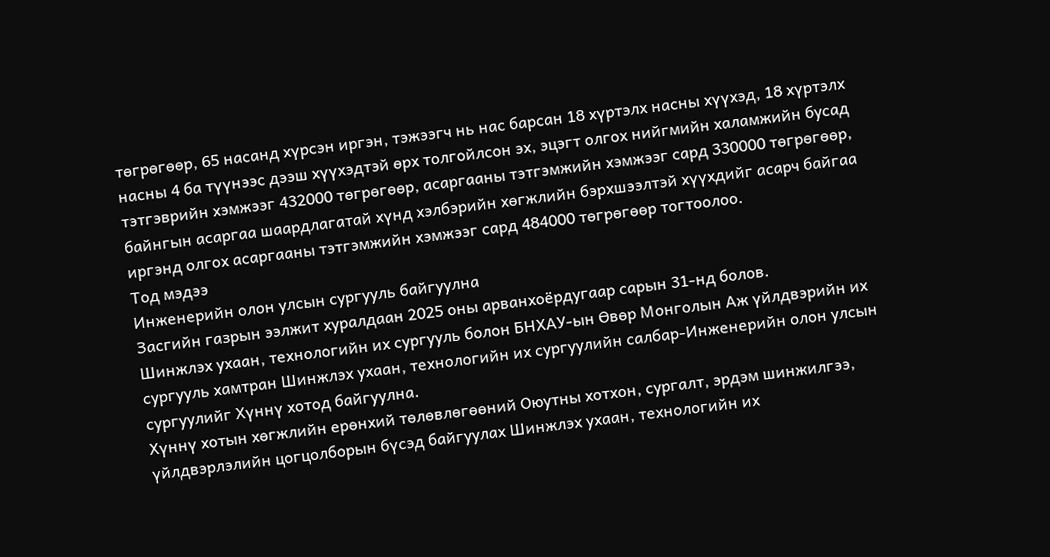төгрөгөөр, 65 насанд хүрсэн иргэн, тэжээгч нь нас барсан 18 хүртэлх насны хүүхэд, 18 хүртэлх насны 4 ба түүнээс дээш хүүхэдтэй өрх толгойлсон эх, эцэгт олгох нийгмийн халамжийн бусад тэтгэврийн хэмжээг 432000 төгрөгөөр, асаргааны тэтгэмжийн хэмжээг сард 330000 төгрөгөөр, байнгын асаргаа шаардлагатай хүнд хэлбэрийн хөгжлийн бэрхшээлтэй хүүхдийг асарч байгаа иргэнд олгох асаргааны тэтгэмжийн хэмжээг сард 484000 төгрөгөөр тогтоолоо.
Тод мэдээ
Инженерийн олон улсын сургууль байгуулна
Засгийн газрын ээлжит хуралдаан 2025 оны арванхоёрдугаар сарын 31-нд болов.
Шинжлэх ухаан, технологийн их сургууль болон БНХАУ-ын Өвөр Монголын Аж үйлдвэрийн их сургууль хамтран Шинжлэх ухаан, технологийн их сургуулийн салбар-Инженерийн олон улсын сургуулийг Хүннү хотод байгуулна.
Хүннү хотын хөгжлийн ерөнхий төлөвлөгөөний Оюутны хотхон, сургалт, эрдэм шинжилгээ, үйлдвэрлэлийн цогцолборын бүсэд байгуулах Шинжлэх ухаан, технологийн их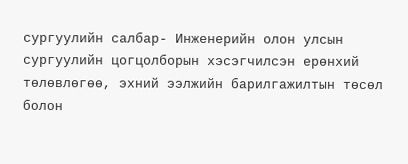сургуулийн салбар- Инженерийн олон улсын сургуулийн цогцолборын хэсэгчилсэн ерөнхий төлөвлөгөө, эхний ээлжийн барилгажилтын төсөл болон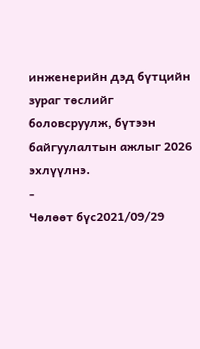инженерийн дэд бүтцийн зураг төслийг боловсруулж, бүтээн байгуулалтын ажлыг 2026 эхлүүлнэ.
-
Чөлөөт бүс2021/09/29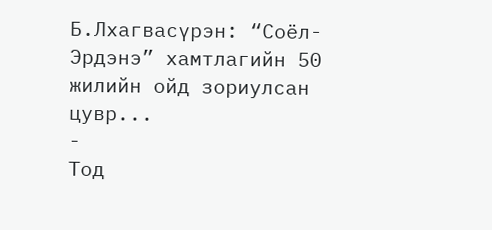Б.Лхагвасүрэн: “Соёл-Эрдэнэ” хамтлагийн 50 жилийн ойд зориулсан цувр...
-
Тод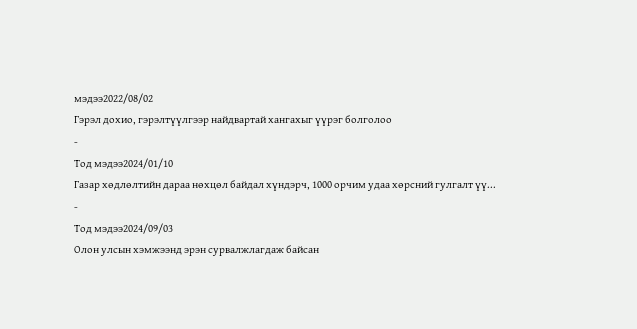мэдээ2022/08/02
Гэрэл дохио, гэрэлтүүлгээр найдвартай хангахыг үүрэг болголоо
-
Тод мэдээ2024/01/10
Газар хөдлөлтийн дараа нөхцөл байдал хүндэрч, 1000 орчим удаа хөрсний гулгалт үү...
-
Тод мэдээ2024/09/03
Олон улсын хэмжээнд эрэн сурвалжлагдаж байсан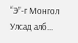“Э”-г Монгол Улсад алб...